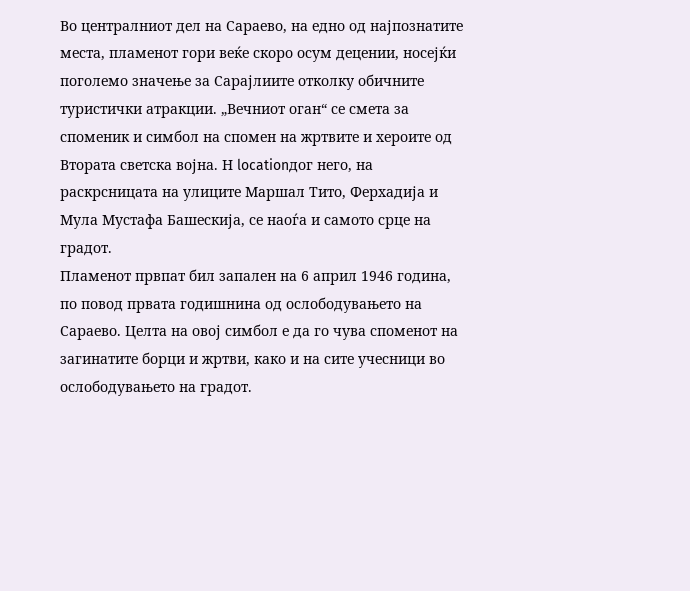Во централниот дел на Сараево, на едно од најпознатите места, пламенот гори веќе скоро осум децении, носејќи поголемо значење за Сарајлиите отколку обичните туристички атракции. „Вечниот оган“ се смета за споменик и симбол на спомен на жртвите и хероите од Втората светска војна. Н locationдог него, на раскрсницата на улиците Маршал Тито, Ферхадија и Мула Мустафа Башескија, се наоѓа и самото срце на градот.
Пламенот првпат бил запален на 6 април 1946 година, по повод првата годишнина од ослободувањето на Сараево. Целта на овој симбол е да го чува споменот на загинатите борци и жртви, како и на сите учесници во ослободувањето на градот.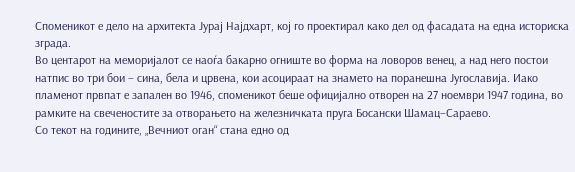Споменикот е дело на архитекта Јурај Најдхарт, кој го проектирал како дел од фасадата на една историска зграда.
Во центарот на меморијалот се наоѓа бакарно огниште во форма на ловоров венец, а над него постои натпис во три бои – сина, бела и црвена, кои асоцираат на знамето на поранешна Југославија. Иако пламенот првпат е запален во 1946, споменикот беше официјално отворен на 27 ноември 1947 година, во рамките на свеченостите за отворањето на железничката пруга Босански Шамац–Сараево.
Со текот на годините, „Вечниот оган“ стана едно од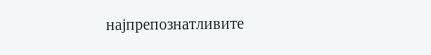најпрепознатливите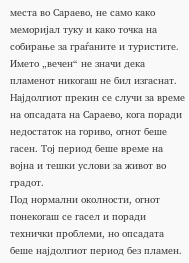места во Сараево, не само како меморијал туку и како точка на собирање за граѓаните и туристите. Името „вечен“ не значи дека пламенот никогаш не бил изгаснат. Најдолгиот прекин се случи за време на опсадата на Сараево, кога поради недостаток на гориво, огнот беше гасен. Тој период беше време на војна и тешки услови за живот во градот.
Под нормални околности, огнот понекогаш се гасел и поради технички проблеми, но опсадата беше најдолгиот период без пламен.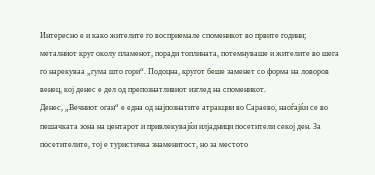Интересно е и како жителите го восприемале споменикот во првите години; металниот круг околу пламенот, поради топлината, потемнуваше и жителите во шега го нарекуваа „гума што гори“. Подоцна, кругот беше заменет со форма на ловоров венец, кој денес е дел од препознатливиот изглед на споменикот.
Денес, „Вечниот оган“ е една од најпознатите атракции во Сараево, наоѓајќи се во пешачката зона на центарот и привлекувајќи илјадници посетители секој ден. За посетителите, тој е туристичка знаменитост, но за местото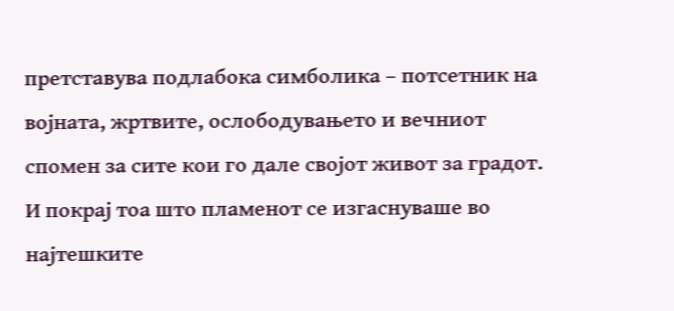претставува подлабока симболика – потсетник на војната, жртвите, ослободувањето и вечниот спомен за сите кои го дале својот живот за градот. И покрај тоа што пламенот се изгаснуваше во најтешките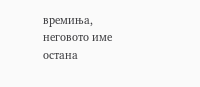времиња, неговото име остана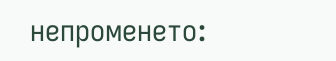непроменето: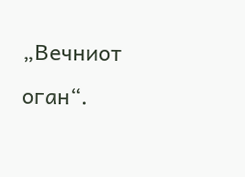„Вечниот оган“.